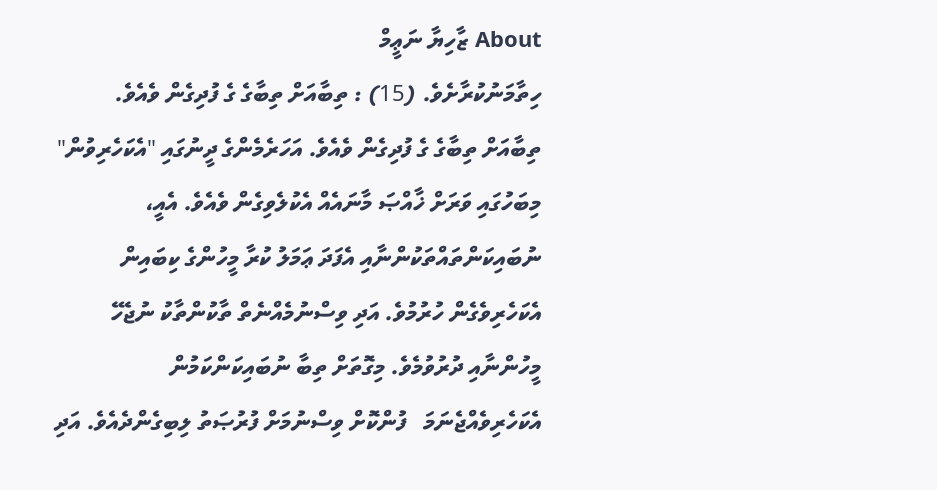About ޒާހިޔާ ނަޢީމް
ހިތާމަނުކުރާށެވެ. (15) : ތިބާއަށް ތިބާގެ ގެ ފުދިގެން ވެއެވެ.
ތިބާއަށް ތިބާގެ ގެ ފުދިގެން ވެއެވެ. އަހަރެމެންގެ ދީނުގައި "އެކަހެރިވުން" މިބަހުގައި ވަރަށް ޚާއްޞަ މާނައެއް އެކުލެވިގެން ވެއެވެ. އެއީ، ނުބައިކަންތައްތަކުންނާއި އެފަދަ ޢަމަލު ކުރާ މީހުންގެ ކިބައިން އެކަހެރިވެގެން ހުރުމުވެ. އަދި ވިސްނުމެއްނެތް ތާކުންތާކު ނުޖެހޭ މީހުންނާއި ދުރުވުމެވެ. މިގޮތަށް ތިބާ ނުބައިކަންކަމުން އެކަހެރިވެއްޖެނަމަ   ފުންކޮށް ވިސްނުމަށް ފުރުޞަތު ލިބިގެންދެއެވެ. އަދި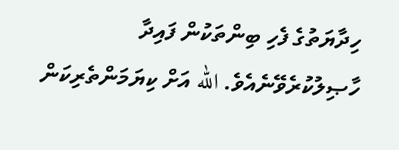ހިދާޔަތުގެ ފެހި ބިންތަކުން ފައިދާ ހާޞިލުކުރެވޭނެއެވެ. الله އަށް ކިޔަމަންތެރިކަން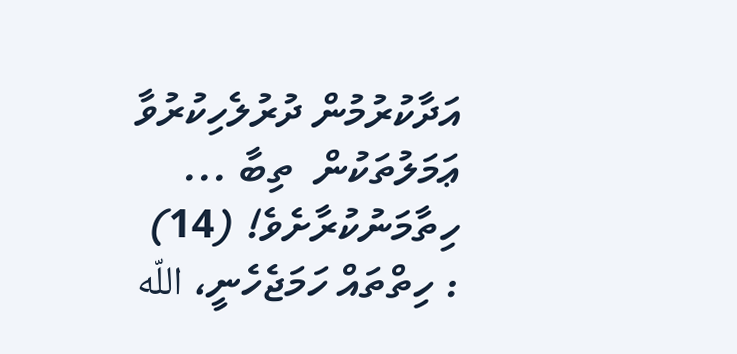އަދާކުރުމުން ދުރުލެހިކުރުވާ ޢަމަލުތަކުން  ތިބާ ...
ހިތާމަނުކުރާށެވެ! (14) : ހިތްތައް ހަމަޖެހެނީ، اللّه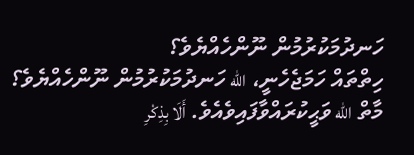ހަނދުމަކުރުމުން ނޫންހެއްޔެވެ؟
ހިތްތައް ހަމަޖެހެނީ، اللّه ހަނދުމަކުރުމުން ނޫންހެއްޔެވެ؟    މާތް الله ވަޙީކުރައްވާފައިވެއެވެ. أَلَا بِذِكْرِ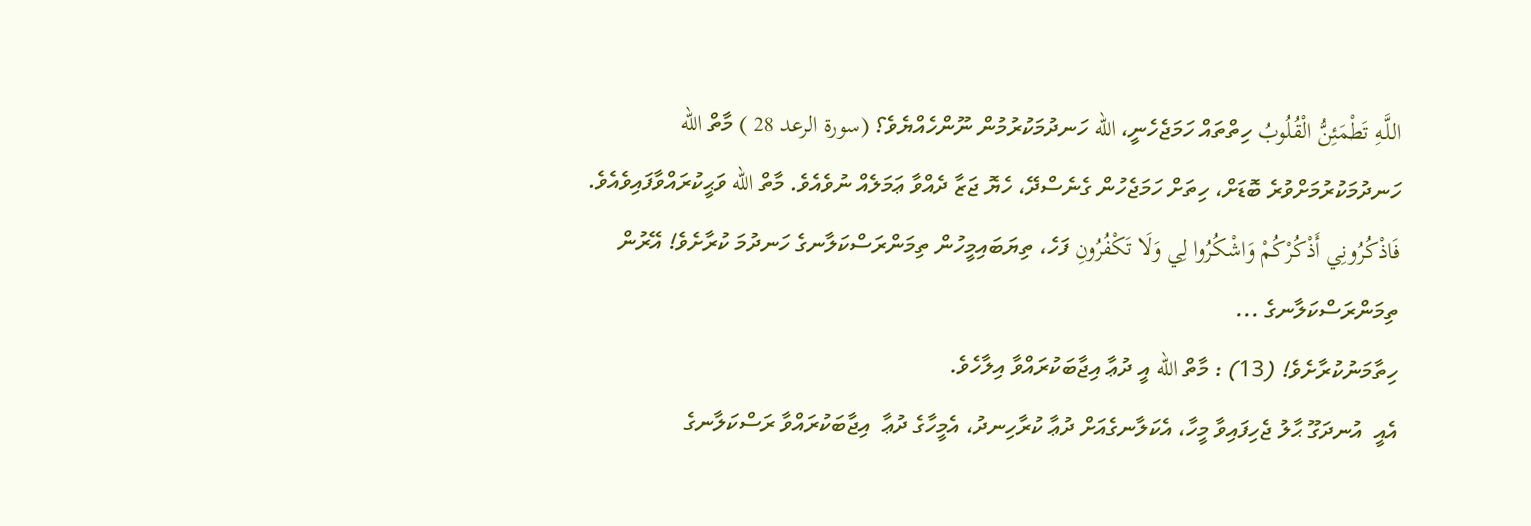اللَّـهِ تَطْمَئِنُّ الْقُلُوبُ ހިތްތައް ހަމަޖެހެނީ، اللّه ހަނދުމަކުރުމުން ނޫންހެއްޔެވެ؟ (سورة الرعد 28 ) މާތް الله ހަނދުމަކުރުމަށްވުރެ ބޮޑަށް، ހިތަށް ހަމަޖެހުން ގެނެސްދޭ، ހެޔޮ ޖަޒާ ދެއްވާ ޢަމަލެއް ނުވެއެވެ. މާތް الله ވަޙީކުރައްވާފައިވެއެވެ. فَاذْكُرُونِي أَذْكُرْكُمْ وَاشْكُرُوا لِي وَلَا تَكْفُرُونِ ފަހެ، ތިޔަބައިމީހުން ތިމަންރަސްކަލާނގެ ހަނދުމަ ކުރާށެވެ! އޭރުން ތިމަންރަސްކަލާނގެ ...
ހިތާމަނުކުރާށެވެ! (13) : މާތް الله އީ ދުޢާ އިޖާބަކުރައްވާ އިލާހެވެ.
އެއީ  އުނދަގޫ ޙާލު ޖެހިފައިވާ މީހާ، އެކަލާނގެއަށް ދުޢާ ކުރާހިނދު، އެމީހާގެ ދުޢާ  އިޖާބަކުރައްވާ ރަސްކަލާނގެ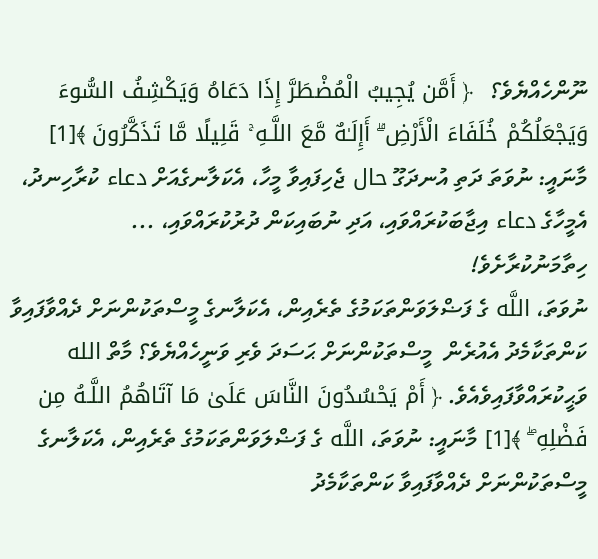ނޫންހެއްޔެވެ؟   ﴿ أَمَّن يُجِيبُ الْمُضْطَرَّ إِذَا دَعَاهُ وَيَكْشِفُ السُّوءَ وَيَجْعَلُكُمْ خُلَفَاءَ الْأَرْضِ ۗ أَإِلَـٰهٌ مَّعَ اللَّـهِ ۚ قَلِيلًا مَّا تَذَكَّرُونَ ﴾[1] މާނައީ: ނުވަތަ ދަތި އުނދަގޫ حال ޖެހިފައިވާ މީހާ، އެކަލާނގެއަށް دعاء ކުރާހިނދު، އެމީހާގެ دعاء އިޖާބަކުރައްވައި، އަދި ނުބައިކަން ދުރުކުރައްވައި، ...
ހިތާމަނުކުރާށެވެ!
ނުވަތަ، اللَّه ގެ ފަޟްލަވަންތަކަމުގެ ތެރެއިން، އެކަލާނގެ މީސްތަކުންނަށް ދެއްވާފައިވާ ކަންތަކާމެދު އެއުރެން  މީސްތަކުންނަށް ޙަސަދަ ވެރި ވަނީހެއްޔެވެ؟ މާތް الله ވަޙީކުރައްވާފައިވެއެވެ. ﴿ أَمْ يَحْسُدُونَ النَّاسَ عَلَىٰ مَا آتَاهُمُ اللَّـهُ مِن فَضْلِهِ ۖ ﴾[1] މާނައީ: ނުވަތަ، اللَّه ގެ ފަޟްލަވަންތަކަމުގެ ތެރެއިން، އެކަލާނގެ މީސްތަކުންނަށް ދެއްވާފައިވާ ކަންތަކާމެދު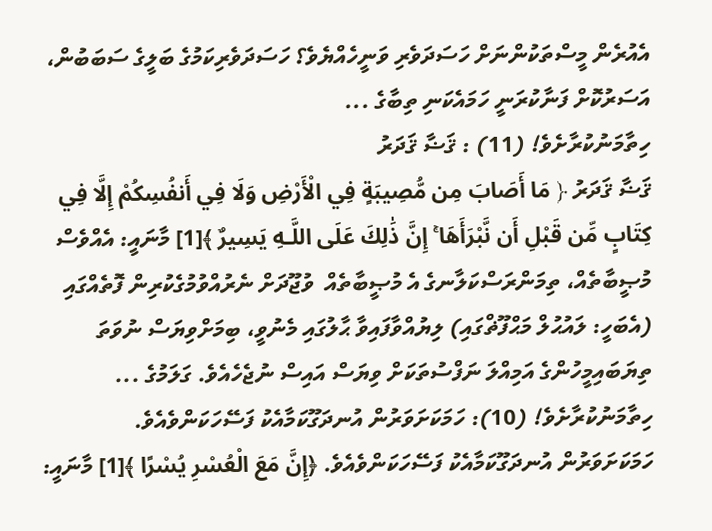އެއުރެން މީސްތަކުންނަށް ހަސަދަވެރި ވަނީހެއްޔެވެ؟ ހަސަދަވެރިކަމުގެ ބަލީގެ ސަބަބުން، އަސަރުކޮށް ފަނާކުރަނީ ހަމައެކަނި ތިބާގެ ...
ހިތާމަނުކުރާށެވެ! (11) : ޤަޟާ ޤަދަރު
ޤަޟާ ޤަދަރު ﴿ مَا أَصَابَ مِن مُّصِيبَةٍ فِي الْأَرْضِ وَلَا فِي أَنفُسِكُمْ إِلَّا فِي كِتَابٍ مِّن قَبْلِ أَن نَّبْرَأَهَا ۚ إِنَّ ذَٰلِكَ عَلَى اللَّـهِ يَسِيرٌ ﴾[1] މާނައީ: އެއްވެސް މުޞީބާތެއް، ތިމަންރަސްކަލާނގެ އެ މުޞީބާތެއް  ވުޖޫދަށް ނެރުއްވުމުގެކުރިން ފޮތެއްގައި (އެބަހީ: ލައުޙުލް މަޙްފޫޡްގައި) ލިޔުއްވާފައިވާ ޙާލުގައި މެނުވީ، ބިމަށްވިޔަސް ނުވަތަ ތިޔަބައިމީހުންގެ އަމިއްލަ ނަފްސުތަކަށް ވިޔަސް އައިސް ނުޖެހެއެވެ. ގަލަމުގެ ...
ހިތާމަނުކުރާށެވެ! (10): ހަމަކަށަވަރުން އުނދަގޫކަމާއެކު ފަސޭހަކަންވެއެވެ.
ހަމަކަށަވަރުން އުނދަގޫކަމާއެކު ފަސޭހަކަންވެއެވެ. ﴿إِنَّ مَعَ الْعُسْرِ يُسْرًا ﴾[1] މާނައީ: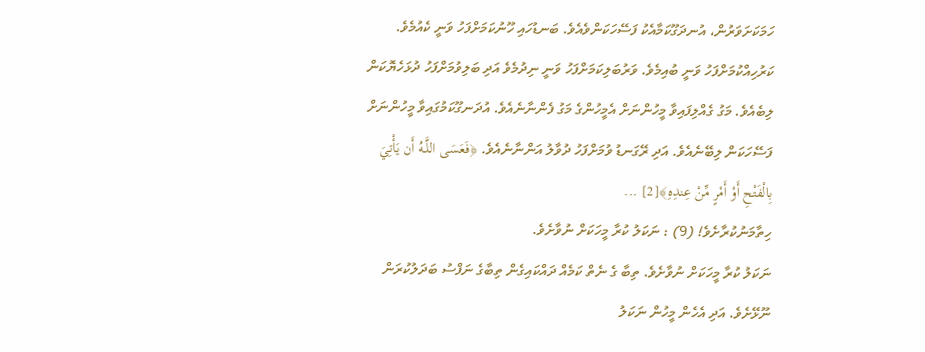ހަމަކަށަވަރުން، އުނދަގޫކަމާއެކު ފަސޭހަކަންވެއެވެ. ބަނޑުހައި ހޫނުކަމަށްފަހު ވަނީ ކެއުމެވެ. ކަރުހިއްކުމަށްފަހު ވަނީ ބުއިމެވެ. ވަރުބަލިކަމަށްފަހު ވަނީ ނިދުމެވެ އަދި ބަލިވުމަށްފަހު ދުޅަހެޔޮކަން ލިބެއެވެ. މަގު ގެއްލިފައިވާ މީހުންނަށް އެމީހުންގެ މަގު ފެންނާނެއެވެ. އުދަނގޫކަމުގައިވާ މީހުންނަށް ފަސޭހަކަން ލިބޭނެއެވެ. އަދި ރޭގަނޑު ވުމަށްފަހު ދުވާލު އަންނާނެއެވެ. ﴿فَعَسَى اللَّـهُ أَن يَأْتِيَ بِالْفَتْحِ أَوْ أَمْرٍ مِّنْ عِندِهِ﴾[2] ...
ހިތާމަނުކުރާށެވެ! (9) : ނަކަލު ކުރާ މީހަކަށް ނުވާށެވެ.
ނަކަލު ކުރާ މީހަކަށް ނުވާށެވެ. ތިބާ ގެ ނެތް ކަމެއް ދައްކައިގެން ތިބާގެ ނަފްސު ބަދަލުކުރަން ނޫޅޭށެވެ. އަދި އެހެން މީހުން ނަކަލު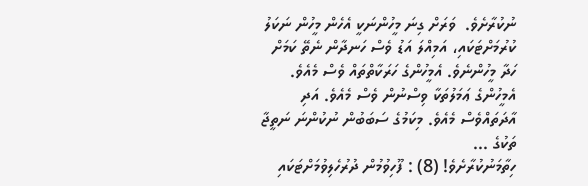ނުކުރާށެވެ.  ވަރަށް ގިނަ މީހުންނަކީ އެހެން މީހުން ނަކަލު ކުރުމަށްޓަކައި، އަމިއްލަ އަޑު ވެސް ހަނދާން ނެތޭ ކަމަށް ހަދާ މީހުންނެވެ. އެމީހުންގެ ހަރަކާތްތައް ވެސް މެއެވެ. އެމީހުންގެ ޢަމަލުތަކާ ވިސްނުން ވެސް މެއެވެ. އަދި އާދަތައްވެސް މެއެވެ. މިކަމުގެ ސަބަބުން ނުކުންނަ ނަތީޖާ ތަކުގެ ...
ހިތާމަނުކުރާށެވެ! (8) : ފޫހިވުމުން ދުރުހެލިވުމަށްޓަކައި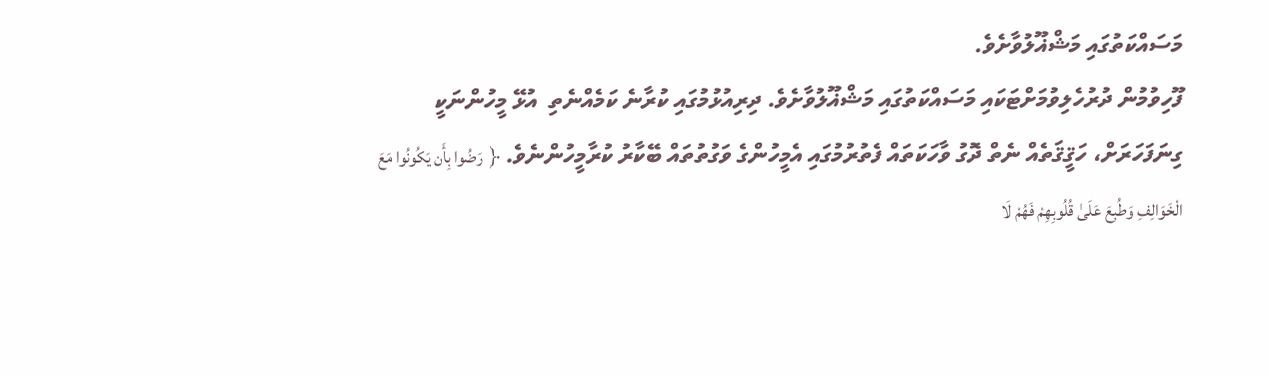މަސައްކަތުގައި މަޝްޣޫލުވާށެވެ.
ފޫހިވުމުން ދުރުހެލިވުމަށްޓަކައި މަސައްކަތުގައި މަޝްޣޫލުވާށެވެ. ދިރިއުޅުމުގައި ކުރާނެ ކަމެއްނެތި  އުޅޭ މީހުންނަކީ ގިނަފަހަރަށް، ހަޤީޤަތެއް ނެތް ދޮގު ވާހަކަތައް ފެތުރުމުގައި އެމީހުންގެ ވަގުތުތައް ބޭކާރު ކުރާމީހުންނެވެ. ﴿ رَضُوا بِأَن يَكُونُوا مَعَ الْخَوَالِفِ وَطُبِعَ عَلَىٰ قُلُوبِهِمْ فَهُمْ لَا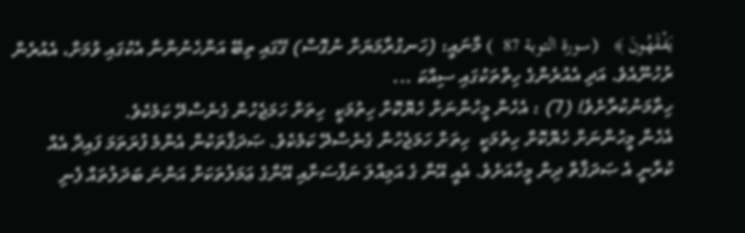يَفْقَهُونَ ﴾   (سورة التوبة 87  ) މާނައީ: (ހަނގުރާމަޔަށް ނުގޮސް) ގޭގައި ތިބޭ އަންހެނުންނާ އެކުގައި ވުމަށް، އެއުރެން ރުހުނޫއެވެ. އަދި އެއުރެންގެ ހިތްތަކުގައި ސިއްކަ ...
ހިތާމަނުކުރާށެވެ! (7) : އެހެން މީހުންނަށް ހެޔޮކޮށް ހިތުމަކީ  ހިތަށް ހަމަޖެހުން ގެނެސްދޭ ކަމެކެވެ.
އެހެން މީހުންނަށް ހެޔޮކޮށް ހިތުމަކީ  ހިތަށް ހަމަޖެހުން ގެނެސްދޭ ކަމެކެވެ. ޞަދަޤާތަކުން އެންމެ ފުރަތަމަ ފައިދާ އެއް ކުރާނީ އެ ޞަދަޤާތް ދިން މީހާއަށެވެ. އެއީ އޭނާ ގެ އަމިއްލަ ނަފްސަށާއި އޭނާގެ ޢަމަލުތަކަށް އަންނަ ބަދަލުތައް ފެނި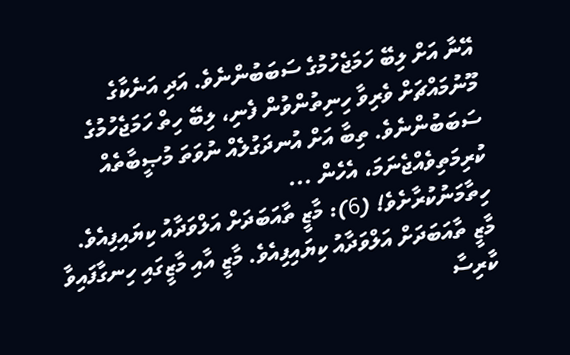އޭނާ އަށް ލިބޭ ހަމަޖެހުމުގެ ސަބަބުންނެވެ. އަދި އަނެކާގެ މޫނުމައްޗަށް ވެރިވާ ހިނިތުންވުން ފެނި، ލިބޭ ހިތް ހަމަޖެހުމުގެ ސަބަބުންނެވެ. ތިބާ އަށް އުނދަގުލެއް ނުވަތަ މުޞީބާތެއް ކުރިމަތިވެއްޖެނަމަ، އެހެން ...
ހިތާމަނުކުރާށެވެ! (6): މާޒީ ތާއަބަދަށް އަލްވަދާއު ކިޔައިފިއެވެ.
މާޒީ ތާއަބަދަށް އަލްވަދާއު ކިޔައިފިއެވެ. މާޒީ އާއި މާޒީގައި ހިނގާފައިވާ ކާރިސާ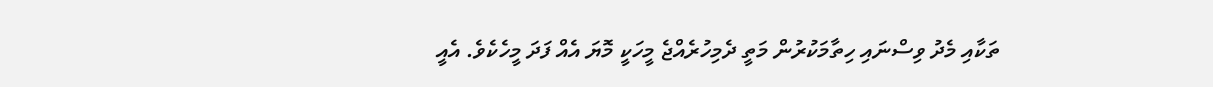ތަކާއި މެދު ވިސްނައި ހިތާމަކުރުން މަތީ ދެމިހުރެއްޖެ މީހަކީ މޮޔަ އެއް ފަދަ މީހެކެވެ. އެއީ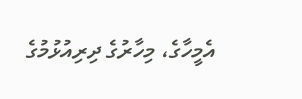އެމީހާގެ، މިހާރުގެ ދިރިއުޅުމުގެ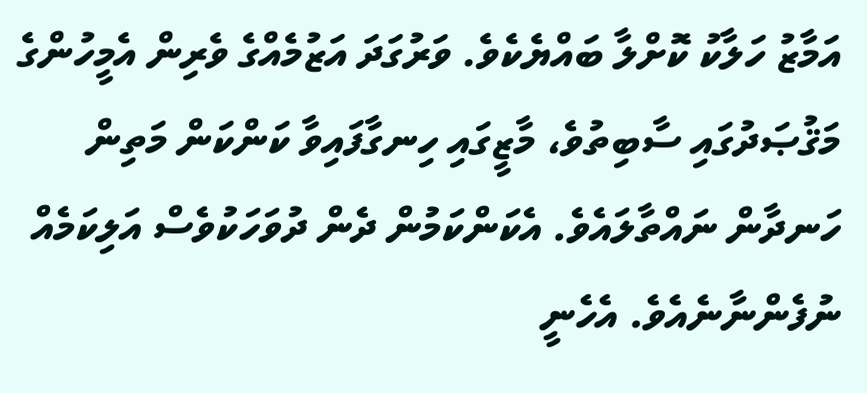އަމާޒު ހަލާކު ކޮށްލާ ބައްޔެކެވެ. ވަރުގަދަ އަޒުމެއްގެ ވެރިން އެމީހުންގެ މަޤުޞަދުގައި ސާބިތުވެ، މާޒީގައި ހިނގާފައިވާ ކަންކަން މަތިން ހަނދާން ނައްތާލައެވެ. އެކަންކަމުން ދެން ދުވަހަކުވެސް އަލިކަމެއް ނުފެންނާނެއެވެ. އެހެނީ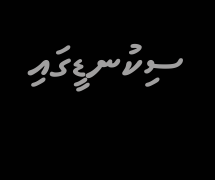ސިކުނޑީގައި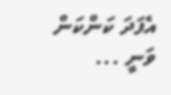އެފަދަ ކަންކަން ވަނީ ...